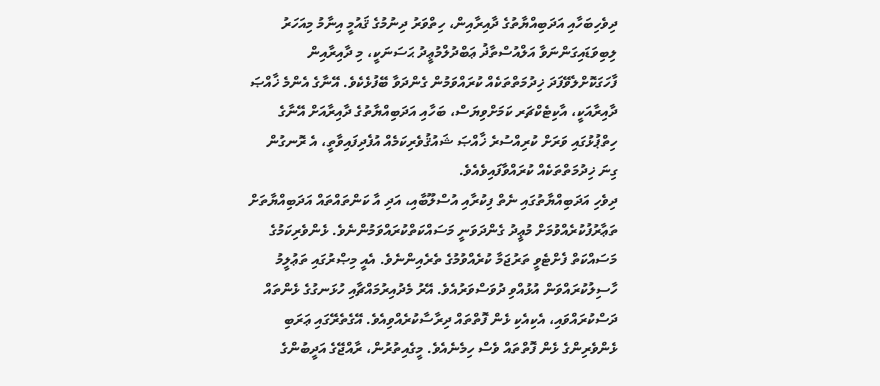ދިވެހިބަހާއި އަދަބިއްޔާތުގެ ދާއިރާއިން، ހިތްވަރު ދިނުމުގެ ޤައުމީ އިނާމު މިއަހަރު ލިބިވަޑައިގަންނަވާ އަލްއުސްތާޛު ޢަބްދުލްމުޢީދު ޙަސަނަކީ، މި ދާއިރާއިން ފާހަގަކޮށްލެވޭފަދަ ޚިދުމަތްތަކެއް ކުރައްވަމުން ގެންދަވާ ބޭފުޅެކެވެ. އޭނާގެ އެންމެ ޚާއްޞަ ދާއިރާއަކީ، އާކިޓެކްޗަރ ކަމަށްވިޔަސް، ބަހާއި އަދަބިއްޔާތުގެ ދާއިރާއަށް އޭނާގެ ހިތްޕުޅުގައި ވަރަށް ކުރިއްސުރެ ޚާއްޞަ ޝައުޤުވެރިކަމެއް އުފެދިފައިވާތީ، އެ ރޮނގުން ގިނަ ޚިދުމަތްތަކެއް ކުރައްވާފައިވެއެވެ.
ދިވެހި އަދަބިއްޔާތުގައި ނެތް ފިކުރާއި އުސްލޫބާއި، އަދި އާ ކަންތައްތައް އަދަބިއްޔާތަށް ތަޢާރުފުކުރެއްވުމަށް މުޢީދު ގެންދަވަނީ މަސައްކަތްކުރައްވަމުންނެވެ. ޅެންވެރިކަމުގެ މަސައްކަތް ފެށްޓެވީ ތަރުޖަމާ ކުރެއްވުމުގެ ތެރެއިންނެވެ. އެއީ މިޞްރުގައި ތަޢުލީމު ހާސިލުކުރައްވަން އުޅުއްވި ދުވަސްވަރުއެވެ. އޭރު މެދުއިރުމައްޗާއި ހުޅަނގުގެ ޅެންތައް ދަސްކުރައްވައި، އެކިއެކި ޅެން ފޮތްތައް ދިރާސާކުރެއްވިއެވެ. އޭގެތެރޭގައި ޢަރަބި ޅެންވެރިންގެ ޅެން ފޮތްތައް ވެސް ހިމެނެއެވެ. މީގެއިތުރުން، ރާއްޖޭގެ އަދީބުންގެ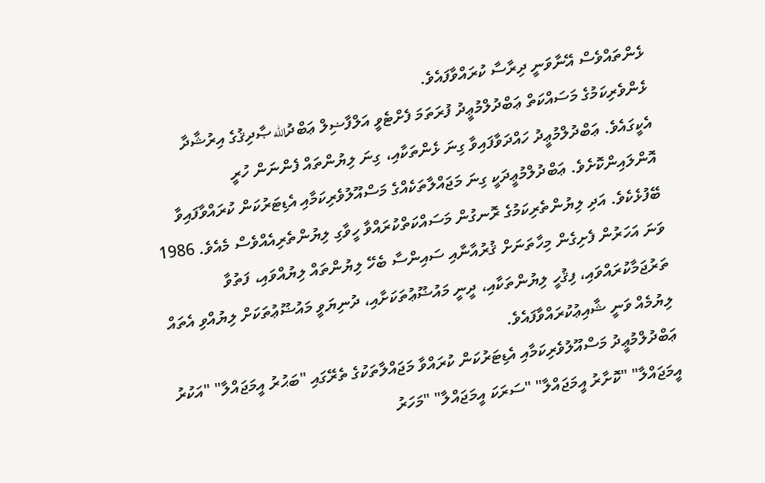ޅެންތައްވެސް އޭނާވަނީ ދިރާސާ ކުރައްވާފައެވެ.
ޅެންވެރިކަމުގެ މަސައްކަތް ޢަބްދުލްމުޢީދު ފުރަތަމަ ފެށްޓެވީ އަލްފާޟިލް ޢަބްދުالله ޞާދިޤުގެ އިރުޝާދާ އެކީގައެވެ. ޢަބްދުލްމުޢީދު ހައްދަވާފައިވާ ގިނަ ޅެންތަކާއި، ގިނަ ލިޔުންތައް ފެންނަން ހުރީ އޮންލައިންކޮށެވެ. ޢަބްދުލްމުޢީދަކީ ގިނަ މަޖައްލާތަކެއްގެ މަސްއޫލުވެރިކަމާއި އެޑިޓަރުކަން ކުރައްވާފައިވާ ބޭފުޅެކެވެ. އަދި ލިޔުންތެރިކަމުގެ ރޮނގުން މަސައްކަތްކުރައްވާ ހީވާގި ލިޔުންތެރިއެއްވެސް މެއެވެ. 1986 ވަނަ އަހަރުން ފެށިގެން މިހާތަނަށް ޤުރުއާނާއި ސައިންސާ ބެހޭ ލިޔުންތައް ލިޔުއްވައި، ފަތުވާ ތަރުޖަމާކުރައްވައި، ފިޤުހީ ލިޔުންތަކާއި، ދީނީ މައުޟޫޢުތަކަށާއި، ދުނިޔަވީ މައުޟޫޢުތަކަށް ލިޔުއްވި އެތައް ލިޔުމެއް ވަނީ ޝާއިޢުކުރައްވާފައެވެ.
ޢަބްދުލްމުޢީދު މަސްއޫލުވެރިކަމާއި އެޑިޓަރުކަން ކުރައްވާ މަޖައްލާތަކުގެ ތެރޭގައި "ބަޙުރު އީމަޖައްލާ" "އަކުރު އީމަޖައްލާ" "ކޮށާރު އީމަޖައްލާ" "ސަރަކަ އީމަޖައްލާ" "މަހަރު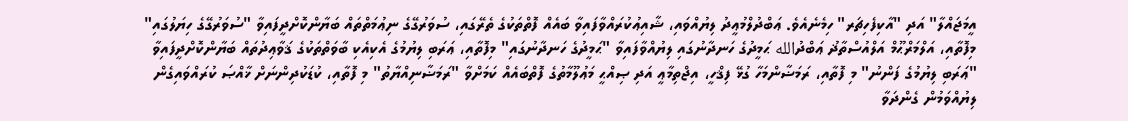އީމަޖައްލާ" އަދި "އާކިފެހިޗަރ" ހިމެނެއެވެ. ޢަބްދުލްމުޢީދު ލިޔުއްވައި، ޝާއިޢުކުރައްވާފައިވާ ބައެއް ފޮތްތަކުގެ ތެރޭގައި، ސުވަރުގޭގެ ނިޢުމަތްތައް ބަޔާންކޮށްދީފައިވާ "ސުވަރުގޭގެ ހިޔަލުގައި" މިފޮތާއި، އަލްމަރްޙޫމް އަލްއުސްތާޛު ޢަބްދުالله ޙަމީދުގެ ހަނދާނުގައި ލިޔުއްވާފައިވާ "ޙަމީދުގެ ހަނދާނުގައި" މިފޮތާއި، ޢަރަބި ލިޔުމުގެ އެކިއެކި ބާވަތްތަކުގެ ޤަވާޢިދުތައް ބަޔާންކޮށްދީފައިވާ "ޢަރަބި ލިޔުމުގެ ފަންނު" މި ފޮތާއި، ރަމަޟާންމަހާ ގުޅޭ ފިޤްހީ، އިޖްތިމާޢީ އަދި ޞިއްޙީ މަޢުލޫމާތުގެ ފޮތްބައެއް ކަމަށްވާ "ރަމަޟާނިއްޔާތު" މި ފޮތާއި، ކުޑަކުދިންނަށް ޚާއްޞަ ކުރައްވައިގެން ލިޔުއްވަމުން ގެންދަވާ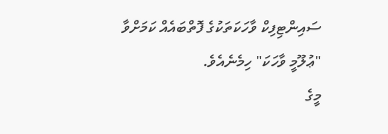ސައިންޓިފިކް ވާހަކަތަކުގެ ފޮތްބައެއް ކަމަށްވާ "ޢުލޫމީ ވާހަކަ" ހިމެނެއެވެ.
މީގެ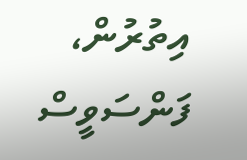އިތުރުން، ފަންސަވީސް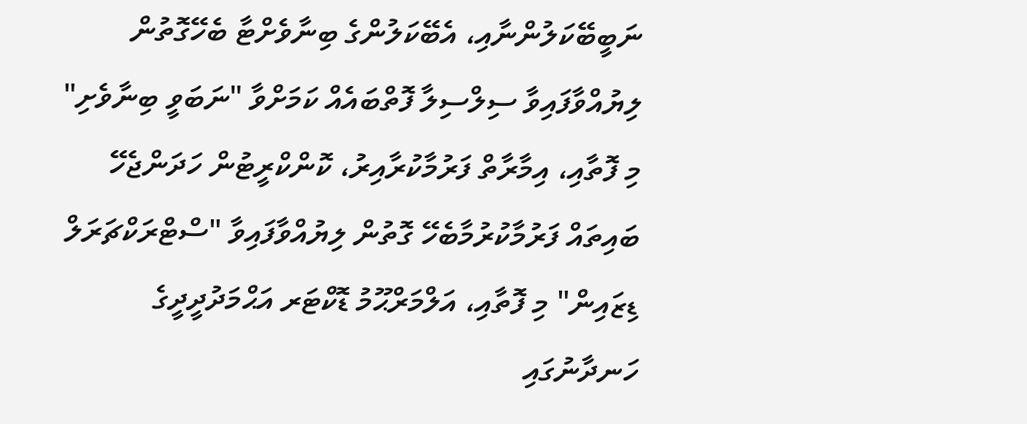ނަބީބޭކަލުންނާއި، އެބޭކަލުންގެ ބިނާވެށްޓާ ބެހޭގޮތުން ލިޔުއްވާފައިވާ ސިލްސިލާ ފޮތްބައެއް ކަމަށްވާ "ނަބަވީ ބިނާވެށި" މި ފޮތާއި، އިމާރާތް ފަރުމާކުރާއިރު، ކޮންކްރީޓުން ހަދަންޖެހޭ ބައިތައް ފަރުމާކުރުމާބެހޭ ގޮތުން ލިޔުއްވާފައިވާ "ސްޓްރަކްޗަރަލް ޑިޒައިން" މި ފޮތާއި، އަލްމަރްޙޫމު ޑޮކްޓަރ އަޙްމަދުދީދީގެ ހަނދާނުގައި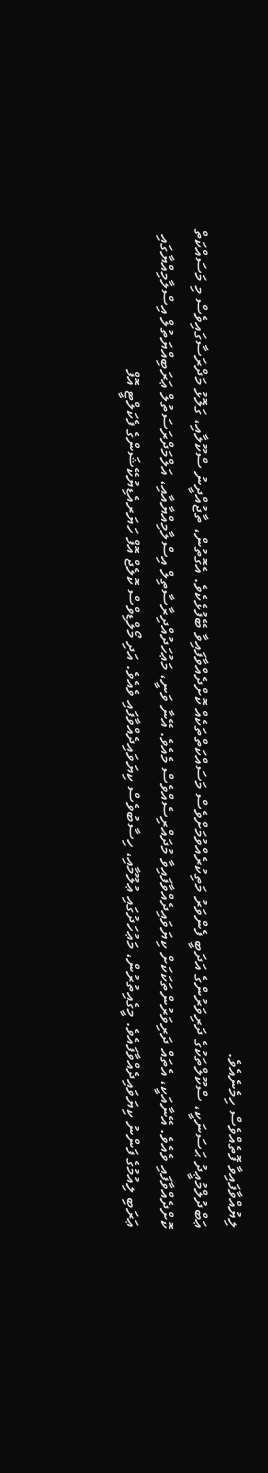ލިޔުއްވާފައިވާ ފޮތެއްވެސް ހިމެނެއެވެ.
ޢަބްދުލްމުޢީދު ޙަސަނަކީ، ސްކޫލްތަކުގެ ދަރިވަރުންގެ އަދަބީ ފެންވަރު މަތިކުރެއްވުމަށްވެސް މަސައްކަތްތަކެއް ކޮށްދެއްވާފައިވާ ބޭފުޅެކެވެ. އެގޮތުން، ތާޖުއްދީނު ސްކޫލާއި، ގަލޮޅު މަދްރަސާގައިވެސް މި މަސައްކަތް ކޮށްދެއްވާފައި ވެއެވެ. އޭނާއަކީ، އެތައް ދަރިވަރުންތަކަކަށް ކިޔަވައިދެއްވާފައިވާ މުދައްރިސެއްވެސް މެއެވެ. އޭނާ ވަނީ، މަޢުހަދުއްދިރާސާތިލް އިސްލާމިއްޔާއާއި، އަލްމަދްރަސަތުލް ޢަރަބިއްޔަތުލް އިސްލާމިއްޔާގައި ޢަރަބި ލިއުމުގެ ފަންނު ކިޔަވައިދެއްވާފައެވެ. މީގެއިތުރުން، މަޢުހަދުގައި ޢުލޫމާއި، ހިސާބުވެސް ކިޔަވައިދެއްވާފައި ވެއެވެ. އަދި މޯލްޑިވްސް ކޮލެޖް އޮފް ހަޔަރއެޑިޔުކޭޝަންގެ ފެކަލްޓީ އޮފް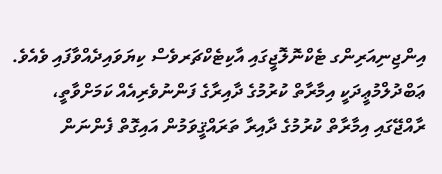އިންޖިނިއަރިންގ ޓެކްނޮލޮޖީގައި އާކިޓެކްޗަރވެސް ކިޔަވައިދެއްވާފައި ވެއެވެ.
ޢަބްދުލްމުޢީދަކީ އިމާރާތް ކުރުމުގެ ދާއިރާގެ ފަންނުވެރިއެއް ކަމަށްވާތީ، ރާއްޖޭގައި އިމާރާތް ކުރުމުގެ ދާއިރާ ތަރައްޤީވަމުން އައިގޮތް ފެންނަން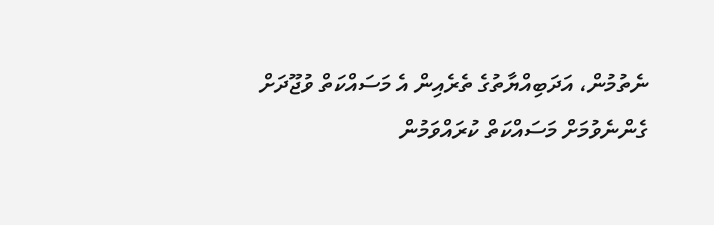ނެތުމުން، އަދަބިއްޔާތުގެ ތެރެއިން އެ މަސައްކަތް ވުޖޫދަށް ގެންނެވުމަށް މަސައްކަތް ކުރައްވަމުން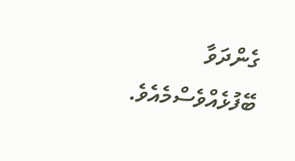ގެންދަވާ ބޭފުޅެއްވެސްމެއެވެ.